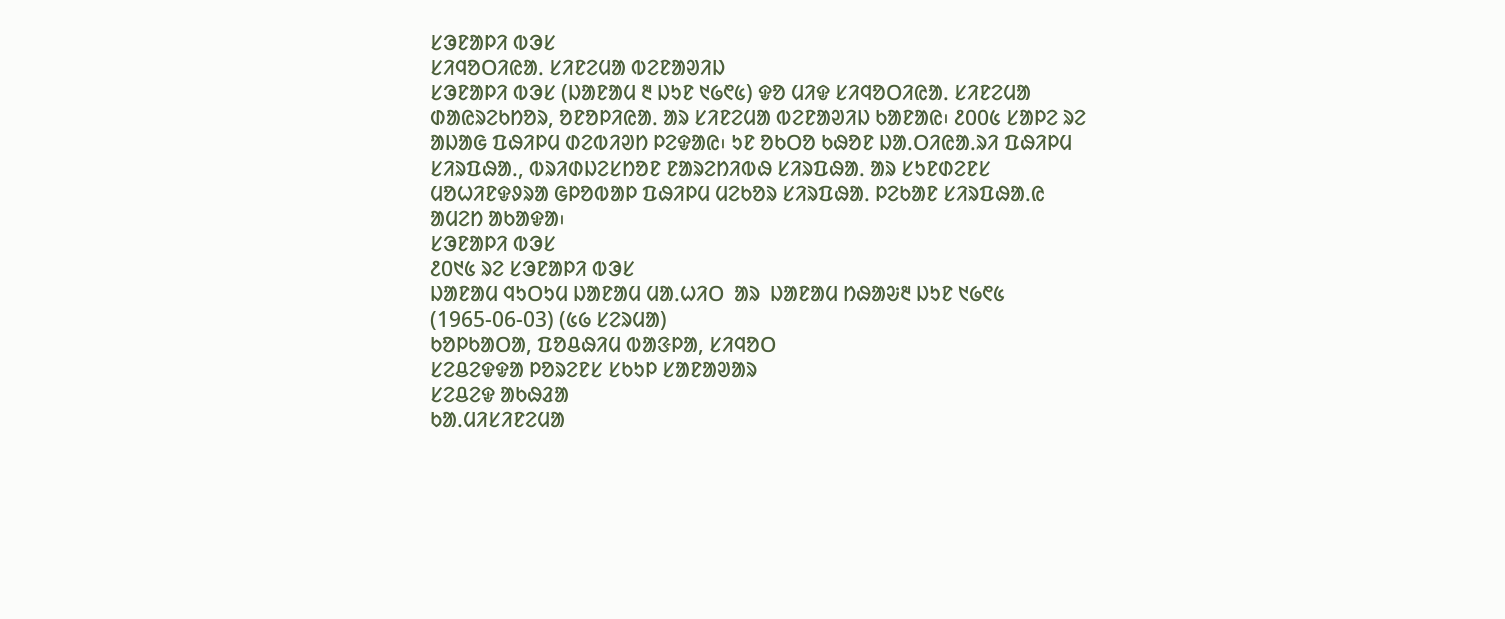ᱥᱳᱱᱟᱞᱤ ᱵᱳᱥ
ᱥᱤᱧᱚᱛᱤᱭᱟᱹ ᱥᱤᱱᱮᱢᱟ ᱵᱮᱱᱟᱣᱤᱡ
ᱥᱳᱱᱟᱞᱤ ᱵᱳᱥ (ᱡᱟᱱᱟᱢ ᱓ ᱡᱩᱱ ᱑᱙᱖᱕) ᱫᱚ ᱢᱤᱫ ᱥᱤᱧᱚᱛᱤᱭᱟᱹ ᱥᱤᱱᱮᱢᱟ ᱰᱟᱭᱨᱮᱠᱴᱚᱨ, ᱚᱱᱚᱞᱤᱭᱟᱹ ᱟᱨ ᱥᱤᱱᱮᱢᱟ ᱵᱮᱱᱟᱣᱤᱡ ᱠᱟᱱᱟᱭ᱾ ᱒᱐᱐᱕ ᱥᱟᱞᱮ ᱨᱮ ᱟᱡᱟᱜ ᱯᱷᱤᱞᱢ ᱰᱮᱵᱤᱣᱴ ᱞᱮᱫᱟᱭ᱾ ᱩᱱ ᱚᱠᱛᱚ ᱠᱷᱚᱱ ᱡᱟᱹᱛᱤᱭᱟᱹᱨᱤ ᱯᱷᱤᱞᱢ ᱥᱤᱨᱯᱷᱟᱹ, ᱵᱨᱤᱰᱡᱮᱥᱴᱚᱱ ᱱᱟᱨᱮᱴᱤᱵᱷ ᱥᱤᱨᱯᱷᱟᱹ ᱟᱨ ᱥᱩᱱᱰᱮᱱᱥ ᱢᱚᱦᱤᱱᱫᱽᱨᱟ ᱜᱞᱚᱵᱟᱞ ᱯᱷᱤᱞᱢ ᱢᱮᱠᱚᱨ ᱥᱤᱨᱯᱷᱟᱹ ᱞᱮᱠᱟᱱ ᱥᱤᱨᱯᱷᱟᱹᱭ ᱟᱢᱮᱴ ᱟᱠᱟᱫᱟ᱾
ᱥᱳᱱᱟᱞᱤ ᱵᱳᱥ
᱒᱐᱑᱕ ᱨᱮ ᱥᱳᱱᱟᱞᱤ ᱵᱳᱥ
ᱡᱟᱱᱟᱢ ᱧᱩᱛᱩᱢ ᱡᱟᱱᱟᱢ ᱢᱟᱹᱦᱤᱛ  ᱟᱨ  ᱡᱟᱱᱟᱢ ᱴᱷᱟᱶ᱓ ᱡᱩᱱ ᱑᱙᱖᱕ (1965-06-03) (᱕᱙ ᱥᱮᱨᱢᱟ)
ᱠᱚᱞᱠᱟᱛᱟ, ᱯᱚᱪᱷᱤᱢ ᱵᱟᱝᱞᱟ, ᱥᱤᱧᱚᱛ
ᱥᱮᱪᱮᱫᱫᱟ ᱞᱚᱨᱮᱱᱥ ᱥᱠᱩᱞ ᱥᱟᱱᱟᱣᱟᱨ
ᱥᱮᱪᱮᱫ ᱟᱠᱷᱲᱟ
ᱠᱟᱹᱢᱤᱥᱤᱱᱮᱢᱟ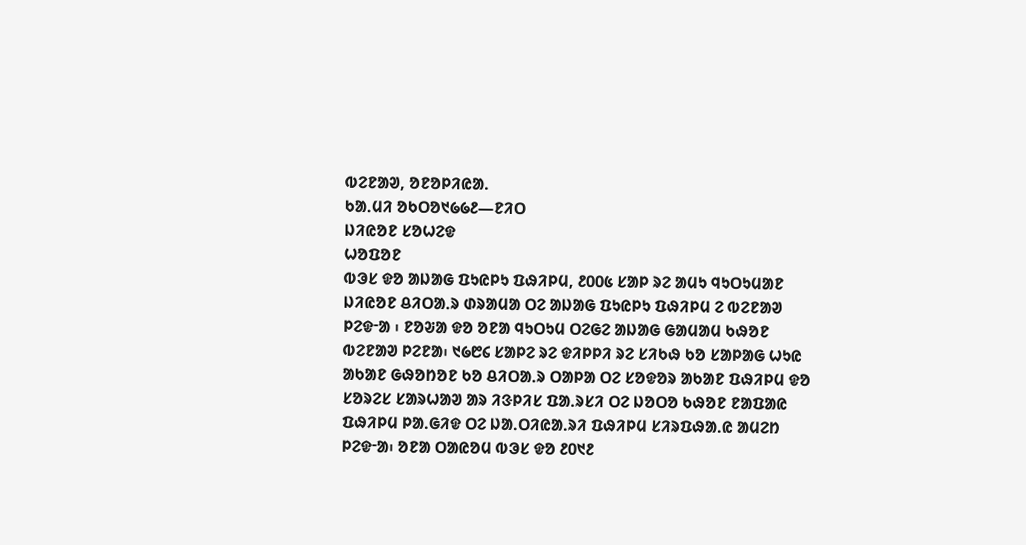ᱵᱮᱱᱟᱣ, ᱚᱱᱚᱞᱤᱭᱟᱹ
ᱠᱟᱹᱢᱤ ᱚᱠᱛᱚ᱑᱙᱙᱒—ᱱᱤᱛ
ᱡᱤᱭᱚᱱ ᱥᱚᱦᱮᱫ
ᱦᱚᱯᱚᱱ
ᱵᱳᱥ ᱫᱚ ᱟᱡᱟᱜ ᱯᱩᱭᱞᱩ ᱯᱷᱤᱞᱢ, ᱒᱐᱐᱕ ᱥᱟᱞ ᱨᱮ ᱟᱢᱩ ᱧᱩᱛᱩᱢᱟᱱ ᱡᱤᱭᱚᱱ ᱪᱤᱛᱟᱹᱨ ᱰᱨᱟᱢᱟ ᱛᱮ ᱟᱡᱟᱜ ᱯᱩᱭᱞᱩ ᱯᱷᱤᱞᱢ ᱮ ᱵᱮᱱᱟᱣ ᱞᱮᱫᱼᱟ ᱾ ᱱᱚᱶᱟ ᱫᱚ ᱚᱱᱟ ᱧᱩᱛᱩᱢ ᱛᱮᱜᱮ ᱟᱡᱟᱜ ᱜᱟᱢᱟᱢ ᱠᱷᱚᱱ ᱵᱮᱱᱟᱣ ᱞᱮᱱᱟ᱾ ᱑᱙᱘᱔ ᱥᱟᱞᱮ ᱨᱮ ᱫᱤᱞᱞᱤ ᱨᱮ ᱥᱤᱠᱷ ᱠᱚ ᱥᱟᱞᱟᱜ ᱦᱩᱭ ᱟᱠᱟᱱ ᱜᱷᱚᱴᱚᱱ ᱠᱚ ᱪᱤᱛᱟᱹᱨ ᱛᱟᱞᱟ ᱛᱮ ᱥᱚᱫᱚᱨ ᱟᱠᱟᱱ ᱯᱷᱤᱞᱢ ᱫᱚ ᱥᱚᱨᱮᱥ ᱥᱟᱨᱦᱟᱣ ᱟᱨ ᱤᱝᱞᱤᱥ ᱯᱟᱹᱨᱥᱤ ᱛᱮ ᱡᱚᱛᱚ ᱠᱷᱚᱱ ᱱᱟᱯᱟᱭ ᱯᱷᱤᱞᱢ ᱞᱟᱹᱜᱤᱫ ᱛᱮ ᱡᱟᱹᱛᱤᱭᱟᱹᱨᱤ ᱯᱷᱤᱞᱢ ᱥᱤᱨᱯᱷᱟᱹᱭ ᱟᱢᱮᱴ ᱞᱮᱫᱼᱟ᱾ ᱚᱱᱟ ᱛᱟᱭᱚᱢ ᱵᱳᱥ ᱫᱚ ᱒᱐᱑᱒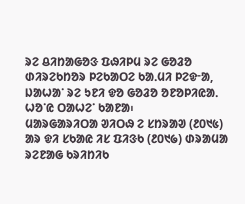ᱨᱮ ᱪᱤᱴᱟᱜᱚᱝ ᱯᱷᱤᱞᱢ ᱨᱮ ᱜᱚᱲᱚ ᱰᱤᱨᱮᱠᱴᱚᱨ ᱞᱮᱠᱟᱛᱮ ᱠᱟᱹᱢᱤ ᱞᱮᱫᱼᱟ, ᱡᱟᱦᱟᱸ ᱨᱮ ᱩᱱᱤ ᱫᱚ ᱜᱚᱲᱚ ᱚᱱᱚᱞᱤᱭᱟᱹ ᱦᱚᱸᱭ ᱛᱟᱦᱮᱸ ᱠᱟᱱᱟ᱾
ᱢᱟᱨᱜᱟᱨᱤᱛᱟ ᱣᱤᱛᱷ ᱮ ᱥᱴᱨᱟᱣ (᱒᱐᱑᱕) ᱟᱨ ᱫᱤ ᱥᱠᱟᱭ ᱤᱥ ᱯᱤᱝᱠ (᱒᱐᱑᱙) ᱰᱨᱟᱢᱟ ᱨᱮᱱᱟᱜ ᱠᱨᱤᱴᱤᱠ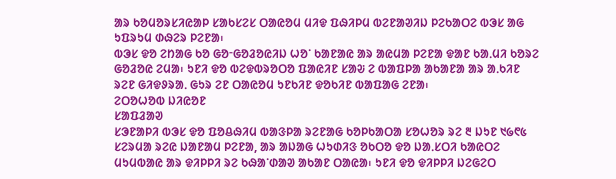ᱟᱨ ᱠᱚᱢᱚᱨᱥᱤᱭᱟᱞ ᱥᱟᱠᱥᱮᱥ ᱛᱟᱭᱚᱢ ᱢᱤᱫ ᱯᱷᱤᱞᱢ ᱵᱮᱱᱟᱣᱤᱡ ᱞᱮᱠᱟᱛᱮ ᱵᱳᱥ ᱟᱜ ᱩᱯᱨᱩᱢ ᱰᱷᱮᱨ ᱞᱮᱱᱟ᱾
ᱵᱳᱥ ᱫᱚ ᱮᱴᱟᱜ ᱠᱚ ᱜᱚᱼᱜᱚᱲᱚᱭᱤᱡ ᱦᱚᱸ ᱠᱟᱱᱟᱭ ᱟᱨ ᱟᱭᱢᱟ ᱞᱮᱱᱟ ᱫᱟᱱ ᱠᱟᱹᱢᱤ ᱠᱚᱨᱮ ᱜᱚᱲᱚᱭ ᱮᱢᱟ᱾ ᱩᱱᱤ ᱫᱚ ᱵᱮᱫᱵᱨᱚᱛᱚ ᱯᱟᱭᱤᱱ ᱥᱟᱶ ᱮ ᱵᱟᱯᱞᱟ ᱟᱠᱟᱱᱟ ᱟᱨ ᱟᱹᱠᱤᱱ ᱨᱮᱱ ᱜᱤᱫᱽᱨᱟᱹ ᱜᱩᱨ ᱮᱱ ᱛᱟᱭᱚᱢ ᱩᱱᱠᱤᱱ ᱫᱚᱠᱤᱱ ᱵᱟᱯᱟᱜ ᱮᱱᱟ᱾
ᱮᱛᱚᱦᱚᱵ ᱡᱤᱭᱚᱱ
ᱥᱟᱯᱲᱟᱣ
ᱥᱳᱱᱟᱞᱤ ᱵᱳᱥ ᱫᱚ ᱯᱚᱪᱷᱤᱢ ᱵᱟᱝᱞᱟ ᱨᱮᱱᱟᱜ ᱠᱚᱞᱠᱟᱛᱟ ᱥᱚᱦᱚᱨ ᱨᱮ ᱓ ᱡᱩᱱ ᱑᱙᱖᱕ ᱥᱮᱨᱢᱟ ᱨᱮᱭ ᱡᱟᱱᱟᱢ ᱞᱮᱱᱟ, ᱟᱨ ᱟᱡᱟᱜ ᱦᱩᱰᱤᱝ ᱚᱠᱛᱚ ᱫᱚ ᱡᱟᱹᱥᱛᱤ ᱠᱟᱭᱛᱮ ᱢᱩᱢᱵᱟᱭ ᱟᱨ ᱫᱤᱞᱞᱤ ᱨᱮ ᱠᱷᱟᱸᱰᱟᱣ ᱟᱠᱟᱱ ᱛᱟᱭᱟ᱾ ᱩᱱᱤ ᱫᱚ ᱫᱤᱞᱞᱤ ᱡᱮᱜᱮᱛ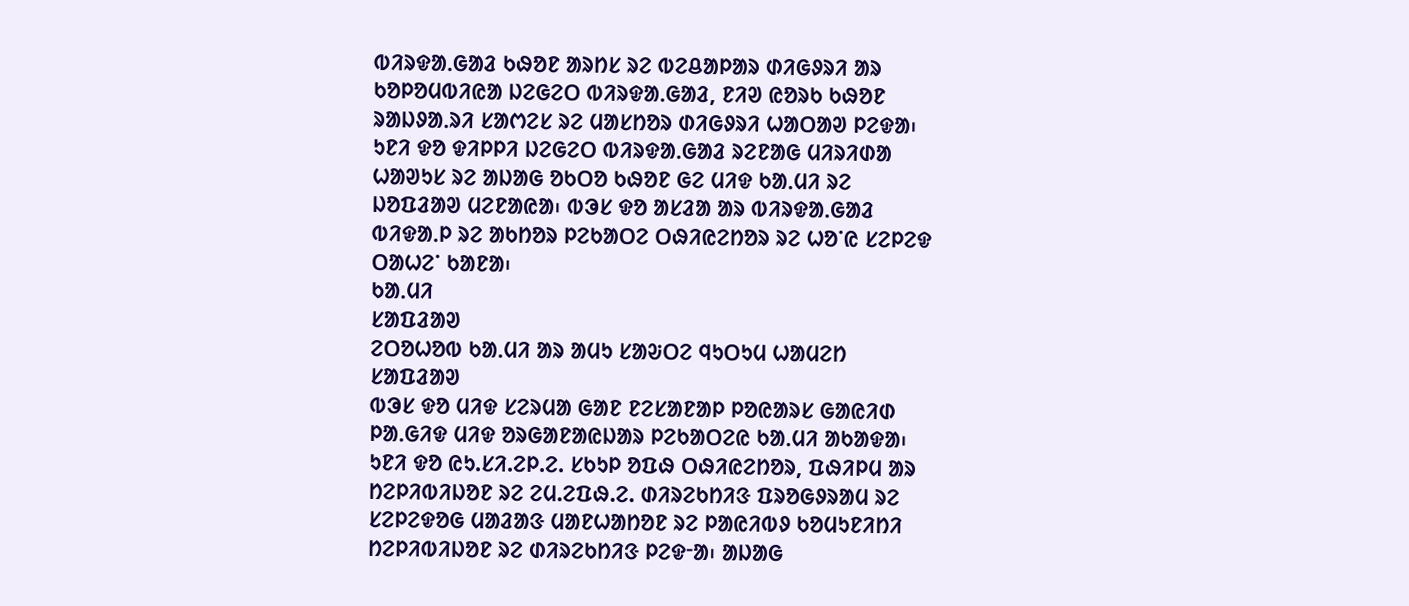ᱵᱤᱨᱫᱟᱹᱜᱟᱲ ᱠᱷᱚᱱ ᱟᱨᱴᱥ ᱨᱮ ᱵᱮᱪᱟᱞᱟᱨ ᱰᱤᱜᱽᱨᱤ ᱟᱨ ᱠᱚᱞᱚᱢᱵᱤᱭᱟ ᱡᱮᱜᱮᱛ ᱵᱤᱨᱫᱟᱹᱜᱟᱲ, ᱱᱤᱣ ᱭᱚᱨᱠ ᱠᱷᱚᱱ ᱨᱟᱡᱽᱟᱹᱨᱤ ᱥᱟᱬᱮᱥ ᱨᱮ ᱢᱟᱥᱴᱚᱨ ᱰᱤᱜᱽᱨᱤ ᱦᱟᱛᱟᱣ ᱞᱮᱫᱟ᱾ ᱩᱱᱤ ᱫᱚ ᱫᱤᱞᱞᱤ ᱡᱮᱜᱮᱛ ᱵᱤᱨᱫᱟᱹᱜᱟᱲ ᱨᱮᱱᱟᱜ ᱢᱤᱨᱤᱰᱟ ᱦᱟᱣᱩᱥ ᱨᱮ ᱟᱡᱟᱜ ᱚᱠᱛᱚ ᱠᱷᱚᱱ ᱜᱮ ᱢᱤᱫ ᱠᱟᱹᱢᱤ ᱨᱮ ᱡᱚᱯᱲᱟᱣ ᱢᱮᱱᱟᱭᱟ᱾ ᱵᱳᱥ ᱫᱚ ᱟᱥᱲᱟ ᱟᱨ ᱵᱤᱨᱫᱟᱹᱜᱟᱲ ᱵᱤᱫᱟᱹᱞ ᱨᱮ ᱟᱠᱴᱚᱨ ᱞᱮᱠᱟᱛᱮ ᱛᱷᱤᱭᱮᱴᱚᱨ ᱨᱮ ᱦᱚᱸᱭ ᱥᱮᱞᱮᱫ ᱛᱟᱦᱮᱸ ᱠᱟᱱᱟ᱾
ᱠᱟᱹᱢᱤ
ᱥᱟᱯᱲᱟᱣ
ᱮᱛᱚᱦᱚᱵ ᱠᱟᱹᱢᱤ ᱟᱨ ᱟᱢᱩ ᱥᱟᱶᱛᱮ ᱧᱩᱛᱩᱢ ᱦᱟᱢᱮᱴ
ᱥᱟᱯᱲᱟᱣ
ᱵᱳᱥ ᱫᱚ ᱢᱤᱫ ᱥᱮᱨᱢᱟ ᱜᱟᱱ ᱱᱮᱥᱟᱱᱟᱞ ᱞᱚᱭᱟᱨᱥ ᱜᱟᱭᱤᱰ ᱞᱟᱹᱜᱤᱫ ᱢᱤᱫ ᱚᱨᱜᱟᱱᱟᱭᱡᱟᱨ ᱞᱮᱠᱟᱛᱮᱭ ᱠᱟᱹᱢᱤ ᱟᱠᱟᱫᱟ᱾ ᱩᱱᱤ ᱫᱚ ᱭᱩ.ᱥᱤ.ᱮᱞ.ᱮ. ᱥᱠᱩᱞ ᱚᱯᱷ ᱛᱷᱤᱭᱮᱴᱚᱨ, ᱯᱷᱤᱞᱢ ᱟᱨ ᱴᱮᱞᱤᱵᱤᱡᱚᱱ ᱨᱮ ᱮᱢ.ᱮᱯᱷ.ᱮ. ᱰᱤᱨᱮᱠᱴᱤᱝ ᱯᱨᱚᱜᱽᱨᱟᱢ ᱨᱮ ᱥᱮᱞᱮᱫᱚᱜ ᱢᱟᱲᱟᱝ ᱢᱟᱱᱦᱟᱴᱚᱱ ᱨᱮ ᱞᱟᱭᱤᱵᱽ ᱠᱚᱢᱩᱱᱤᱴᱤ ᱴᱮᱞᱤᱵᱤᱡᱚᱱ ᱨᱮ ᱰᱤᱨᱮᱠᱴᱤᱝ ᱞᱮᱫᱼᱟ᱾ ᱟᱡᱟᱜ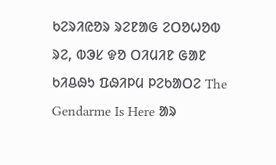ᱠᱮᱨᱤᱭᱚᱨ ᱨᱮᱱᱟᱜ ᱮᱛᱚᱦᱚᱵ ᱨᱮ, ᱵᱳᱥ ᱫᱚ ᱛᱤᱢᱤᱱ ᱜᱟᱱ ᱠᱤᱪᱷᱩ ᱯᱷᱤᱞᱢ ᱞᱮᱠᱟᱛᱮ The Gendarme Is Here ᱟᱨ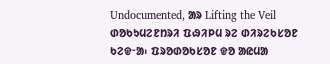Undocumented, ᱟᱨ Lifting the Veil ᱰᱚᱠᱩᱢᱮᱱᱴᱨᱤ ᱯᱷᱤᱞᱢ ᱨᱮ ᱰᱤᱨᱮᱠᱥᱚᱱ ᱠᱮᱫᱼᱟ᱾ ᱯᱨᱚᱰᱚᱠᱥᱚᱱ ᱫᱚ ᱟᱭᱢᱟ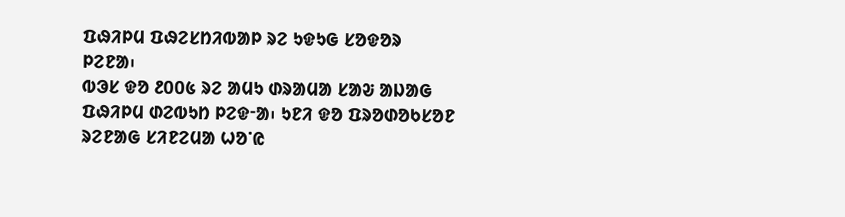ᱯᱷᱤᱞᱢ ᱯᱷᱮᱥᱴᱤᱵᱟᱞ ᱨᱮ ᱩᱫᱩᱜ ᱥᱚᱫᱚᱨ ᱞᱮᱱᱟ᱾
ᱵᱳᱥ ᱫᱚ ᱒᱐᱐᱕ ᱨᱮ ᱟᱢᱩ ᱰᱨᱟᱢᱟ ᱥᱟᱶ ᱟᱡᱟᱜ ᱯᱷᱤᱞᱢ ᱰᱮᱵᱩᱴ ᱞᱮᱫᱼᱟ᱾ ᱩᱱᱤ ᱫᱚ ᱯᱨᱚᱰᱚᱠᱥᱚᱱ ᱨᱮᱱᱟᱜ ᱥᱤᱱᱮᱢᱟ ᱦᱚᱸᱭ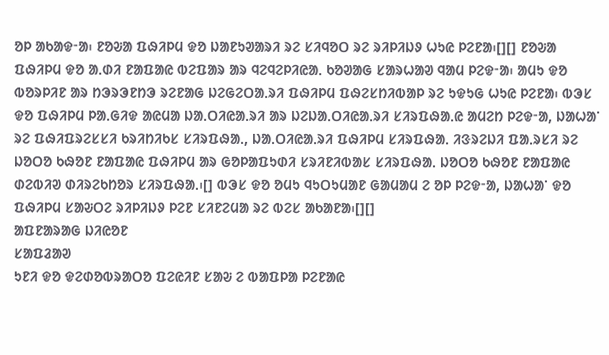ᱚᱞ ᱟᱠᱟᱫᱼᱟ᱾ ᱱᱚᱶᱟ ᱯᱷᱤᱞᱢ ᱫᱚ ᱡᱟᱱᱩᱣᱟᱨᱤ ᱨᱮ ᱥᱤᱧᱚᱛ ᱨᱮ ᱨᱤᱞᱤᱡᱽ ᱦᱩᱭ ᱞᱮᱱᱟ᱾[][] ᱱᱚᱶᱟ ᱯᱷᱤᱞᱢ ᱫᱚ ᱟᱹᱰᱤ ᱱᱟᱯᱟᱭ ᱵᱮᱯᱟᱨ ᱟᱨ ᱧᱮᱧᱮᱞᱤᱭᱟᱹ ᱠᱚᱣᱟᱜ ᱥᱟᱨᱦᱟᱣ ᱧᱟᱢ ᱞᱮᱫᱼᱟ᱾ ᱟᱢᱩ ᱫᱚ ᱵᱚᱨᱞᱤᱱ ᱟᱨ ᱴᱳᱨᱳᱱᱴᱳ ᱨᱮᱱᱟᱜ ᱡᱮᱜᱮᱛᱟᱹᱨᱤ ᱯᱷᱤᱞᱢ ᱯᱷᱮᱥᱴᱤᱵᱟᱞ ᱨᱮ ᱩᱫᱩᱜ ᱦᱩᱭ ᱞᱮᱱᱟ᱾ ᱵᱳᱥ ᱫᱚ ᱯᱷᱤᱞᱢ ᱞᱟᱹᱜᱤᱫ ᱟᱭᱢᱟ ᱡᱟᱹᱛᱤᱭᱟᱹᱨᱤ ᱟᱨ ᱡᱮᱡᱟᱹᱛᱤᱭᱟᱹᱨᱤ ᱥᱤᱨᱯᱷᱟᱹᱭ ᱟᱢᱮᱴ ᱞᱮᱫᱼᱟ, ᱡᱟᱦᱟᱸ ᱨᱮ ᱯᱷᱤᱯᱨᱮᱥᱥᱤ ᱠᱨᱤᱴᱤᱠᱥ ᱥᱤᱨᱯᱷᱟᱹ, ᱡᱟᱹᱛᱤᱭᱟᱹᱨᱤ ᱯᱷᱤᱞᱢ ᱥᱤᱨᱯᱷᱟᱹ ᱤᱝᱨᱮᱡᱤ ᱯᱟᱹᱨᱥᱤ ᱨᱮ ᱡᱚᱛᱚ ᱠᱷᱚᱱ ᱱᱟᱯᱟᱭ ᱯᱷᱤᱞᱢ ᱟᱨ ᱜᱚᱞᱟᱯᱩᱰᱤ ᱥᱨᱤᱱᱤᱵᱟᱥ ᱥᱤᱨᱯᱷᱟᱹ ᱡᱚᱛᱚ ᱠᱷᱚᱱ ᱱᱟᱯᱟᱭ ᱰᱮᱵᱤᱣ ᱰᱤᱨᱮᱠᱴᱚᱨ ᱥᱤᱨᱯᱷᱟᱹ᱾[] ᱵᱳᱥ ᱫᱚ ᱚᱢᱩ ᱧᱩᱛᱩᱢᱟᱱ ᱜᱟᱢᱟᱢ ᱮ ᱚᱞ ᱞᱮᱫᱼᱟ, ᱡᱟᱦᱟᱸ ᱫᱚ ᱯᱷᱤᱞᱢ ᱥᱟᱶᱛᱮ ᱨᱤᱞᱤᱡᱽ ᱞᱮᱱ ᱥᱤᱱᱮᱢᱟ ᱨᱮ ᱵᱮᱥ ᱟᱠᱟᱱᱟ᱾[][]
ᱟᱯᱱᱟᱨᱟᱜ ᱡᱤᱭᱚᱱ
ᱥᱟᱯᱲᱟᱣ
ᱩᱱᱤ ᱫᱚ ᱫᱮᱰᱚᱵᱨᱟᱛᱚ ᱯᱮᱭᱤᱱ ᱥᱟᱶ ᱮ ᱵᱟᱯᱞᱟ ᱞᱮᱱᱟᱭ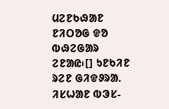ᱢᱮᱱᱠᱷᱟᱱ ᱱᱤᱛᱚᱜ ᱫᱚ ᱵᱷᱮᱜᱟᱨ ᱮᱱᱟᱭ᱾[] ᱩᱱᱠᱤᱱ ᱨᱮᱱ ᱜᱤᱫᱽᱨᱟᱹ ᱤᱥᱦᱟᱱ ᱵᱳᱥ-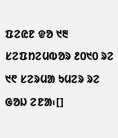ᱯᱮᱭᱱ ᱫᱚ ᱑᱓ ᱥᱮᱯᱴᱮᱢᱵᱚᱨ ᱒᱐᱑᱐ ᱨᱮ ᱑᱖ ᱥᱮᱨᱢᱟ ᱩᱢᱮᱨ ᱨᱮ ᱜᱚᱡ ᱮᱱᱟ᱾[]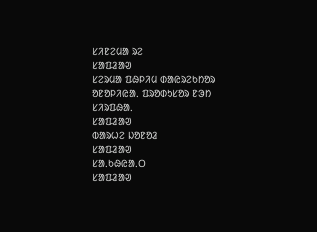ᱥᱤᱱᱮᱢᱟ ᱨᱮ
ᱥᱟᱯᱲᱟᱣ
ᱥᱮᱨᱢᱟ ᱯᱷᱞᱤᱢ ᱰᱟᱭᱨᱮᱠᱴᱚᱨ ᱚᱱᱚᱞᱤᱭᱟᱹ ᱯᱨᱚᱰᱩᱥᱚᱨ ᱱᱳᱴ
ᱥᱤᱨᱯᱷᱟᱹ
ᱥᱟᱯᱲᱟᱣ
ᱵᱟᱨᱦᱮ ᱡᱚᱱᱚᱲ
ᱥᱟᱯᱲᱟᱣ
ᱥᱟᱹᱠᱷᱭᱟᱹᱛ
ᱥᱟᱯᱲᱟᱣ